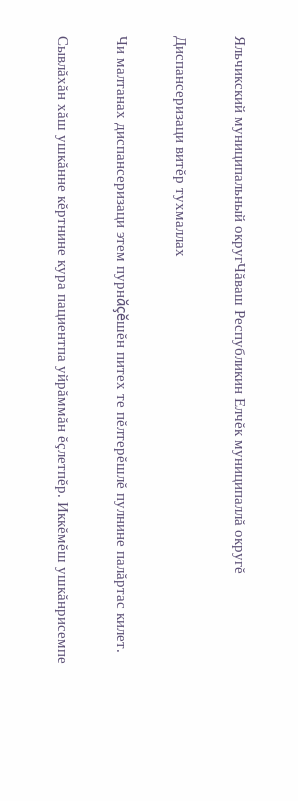Яльчикский муниципальный округЧăваш Республикин Елчĕк муниципаллă округĕ

Диспансеризаци витĕр тухмаллах

Чи малтанах диспансеризаци этем пурнăçĕшĕн питех те пĕлтерĕшлĕ пулнине палăртас килет.

Сывлăхăн хăш ушкăнне кĕртнине кура пациентпа уйрăммăн ĕçлетпĕр. Иккĕмĕш ушкăнрисемпе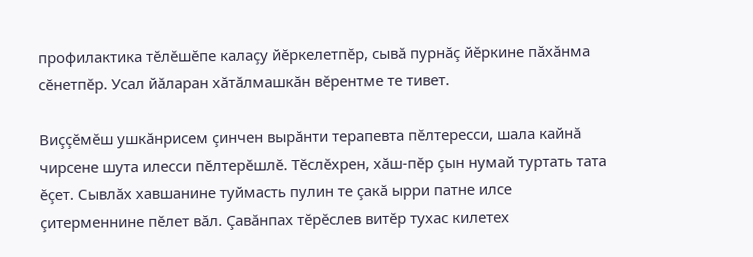профилактика тĕлĕшĕпе калаçу йĕркелетпĕр, сывă пурнăç йĕркине пăхăнма сĕнетпĕр. Усал йăларан хăтăлмашкăн вĕрентме те тивет.

Виççĕмĕш ушкăнрисем çинчен вырăнти терапевта пĕлтересси, шала кайнă чирсене шута илесси пĕлтерĕшлĕ. Тĕслĕхрен, хăш-пĕр çын нумай туртать тата ĕçет. Сывлăх хавшанине туймасть пулин те çакă ырри патне илсе çитерменнине пĕлет вăл. Çавăнпах тĕрĕслев витĕр тухас килетех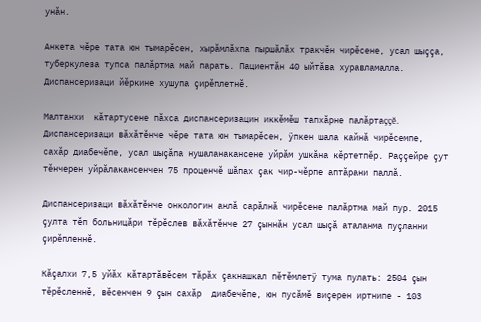унăн.

Анкета чĕре тата юн тымарĕсен, хырăмлăхпа пыршăлăх тракчĕн чирĕсене, усал шыççа, туберкулеза тупса палăртма май парать. Пациентăн 40 ыйтăва хуравламалла. Диспансеризаци йĕркине хушупа çирĕплетнĕ.

Малтанхи  кăтартусене пăхса диспансеризацин иккĕмĕш тапхăрне палăртаççĕ. Диспансеризаци вăхăтĕнче чĕре тата юн тымарĕсен, ÿпкен шала кайнă чирĕсемпе, сахăр диабечĕпе, усал шыçăпа нушаланакансене уйрăм ушкăна кĕртетпĕр. Раççейре çут тĕнчерен уйрăлакансенчен 75 проценчĕ шăпах çак чир-чĕрпе аптăрани паллă.

Диспансеризаци вăхăтĕнче онкологин анлă сарăлнă чирĕсене палăртма май пур. 2015 çулта тĕп больницăри тĕрĕслев вăхăтĕнче 27 çыннăн усал шыçă аталанма пуçланни çирĕпленнĕ.

Кăçалхи 7,5 уйăх кăтартăвĕсем тăрăх çакнашкал пĕтĕмлетÿ тума пулать: 2504 çын тĕрĕсленнĕ, вĕсенчен 9 çын сахăр  диабечĕпе, юн пусăмĕ виçерен иртнипе - 103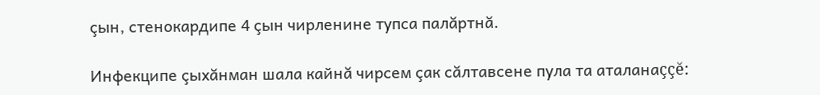çын, стенокардипе 4 çын чирленине тупса палăртнă.

Инфекципе çыхăнман шала кайнă чирсем çак сăлтавсене пула та аталанаççĕ: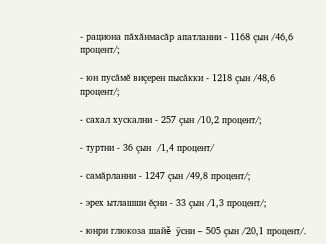- рациона пăхăнмасăр апатланни - 1168 çын /46,6 процент/;

- юн пусăмĕ виçерен пысăкки - 1218 çын /48,6 процент/;

- сахал хускални - 257 çын /10,2 процент/;

- туртни - 36 çын  /1,4 процент/

- самăрланни - 1247 çын /49,8 процент/;

- эрех ытлашши ĕçни - 33 çын /1,3 процент/;

- юнри глюкоза шайĕ ÿсни – 505 çын /20,1 процент/.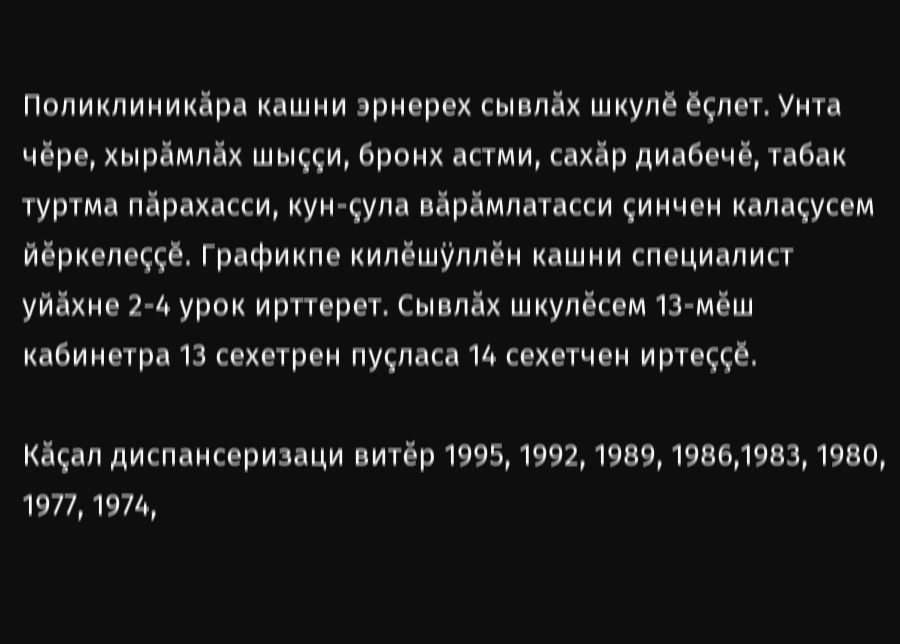Поликлиникăра кашни эрнерех сывлăх шкулĕ ĕçлет. Унта чĕре, хырăмлăх шыççи, бронх астми, сахăр диабечĕ, табак туртма пăрахасси, кун-çула вăрăмлатасси çинчен калаçусем йĕркелеççĕ. Графикпе килĕшÿллĕн кашни специалист уйăхне 2-4 урок ирттерет. Сывлăх шкулĕсем 13-мĕш кабинетра 13 сехетрен пуçласа 14 сехетчен иртеççĕ.

Кăçал диспансеризаци витĕр 1995, 1992, 1989, 1986,1983, 1980, 1977, 1974,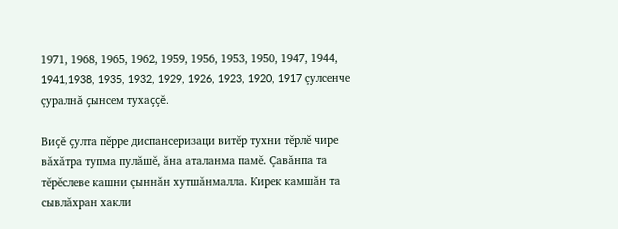1971, 1968, 1965, 1962, 1959, 1956, 1953, 1950, 1947, 1944, 1941,1938, 1935, 1932, 1929, 1926, 1923, 1920, 1917 çулсенче çуралнă çынсем тухаççĕ.

Виçĕ çулта пĕрре диспансеризаци витĕр тухни тĕрлĕ чире вăхăтра тупма пулăшĕ, ăна аталанма памĕ. Çавăнпа та тĕрĕслеве кашни çыннăн хутшăнмалла. Кирек камшăн та сывлăхран хакли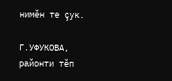нимĕн те çук.

Г.УФУКОВА,
районти тĕп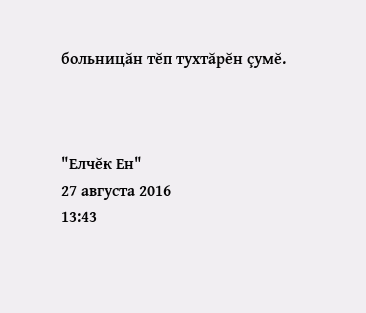больницăн тĕп тухтăрĕн çумĕ.



"Елчĕк Ен"
27 августа 2016
13:43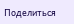Поделиться